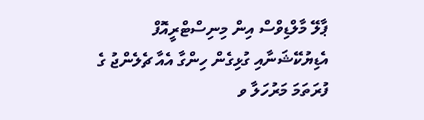ޕާލޭ މާލްޑިވްސް އިން މިނިސްޓްރީއޮފް އެޑިޔުކޭޝަނާއި ގުޅިގެން ހިންގާ އެއާ ޗެލެންޖު ގެ ފުރަތަމަ މަރުހަލާ ވ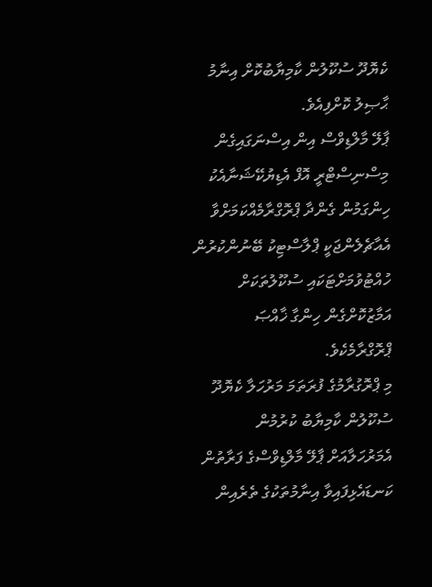ކެޔޮދޫ ސުކޫލުން ކާމިޔާބުކޮށް އިނާމު ޙާޞިލު ކޮށްފިއެވެ.
ޕާލޭ މާލްޑިވްސް އިން އިސްނަގައިގެން މިސްނިސްޓްރީ އޮފް އެޑިޔުކޭޝަނާއެކު ހިންގަމުން ގެންދާ ޕްރޮގްރާމެއްކަމަށްވާ އެއާޗެލެންޖަކީ ޕްލާސްޓިކު ބޭނުންކުރުން ހުއްޓުވުމަށްޓަކައި ސުކޫލުތަކަށް އަމާޒުކޮށްގެން ހިންގާ ޚާއްޞަ ޕްރޮގްރާމެކެވެ.
މި ޕްރޮގުރާމުގެ ފުރަތަމަ މަރުހަލާ ކެޔޮދޫ ސުކޫލުން ކާމިޔާބު ކުރުމުން އެމަރުހަލާއަށް ޕާލޭ މާލްޑިވްސްގެ ފަރާތުން ކަނޑައެޅިފައިވާ އިނާމުތަކުގެ ތެރެއިން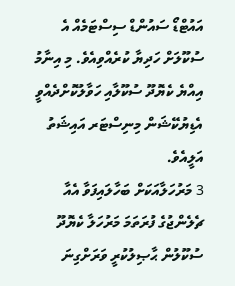އައުޓްޑޯ ސައުންޑް ސިސްޓަމެއް އެ ސުކޫލަށް ހަދިޔާ ކުރެއްވިއެވެ. މި އިނާމު އިއްޔެ ކެޔޮދޫ ސުކޫލާއި ހަވާލުކޮށްދެއްވީ އެޑިޔުކޭޝަން މިނިސްޓަރ އައިޝަތު އަލީއެވެ.
3 މަރުހަލާއަކަށް ބަހާލައިފަވާ އެއާ ޗެލެންޖުގެ ފުރަތަމަ މަރުހަލާ ކެޔޮދޫ ސުކޫލުން ޙާޞިލުކުރީ ވަރަށްގިނަ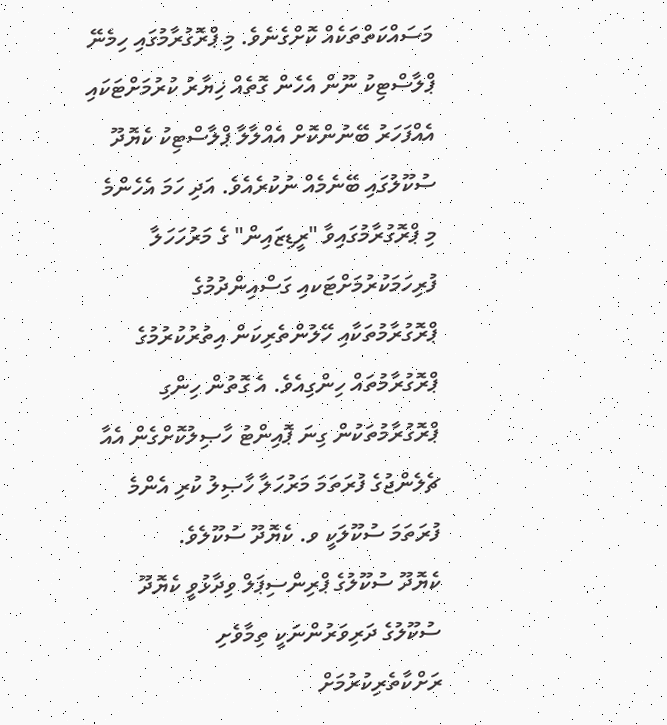މަސައްކަތްތަކެއް ކޮށްގެނެވެ. މި ޕްރޮގުރާމުގައި ހިމެނޭ ޕްލާސްޓިކު ނޫން އެހެން ގޮތެއް ޚިޔާރު ކުރުމަށްޓަކައި އެއްފަހަރު ބޭނުންކޮށް އެއްލާލާ ޕްލާސްޓިކު ކެޔޮދޫ ސުކޫލުގައި ބޭނެމެއް ނުކުރެއެވެ. އަދި ހަމަ އެހެންމެ މި ޕްރޮގުރާމުގައިވާ "ރީޑިޒައިން" ގެ މަރުހަހަލާ ފުރިހަމަކުރުމަށްޓަކއި ގަސްއިންދުމުގެ ޕްރޮގުރާމުތަކާއި ހޭލުންތެރިކަން އިތުރުކުރުމުގެ ޕްރޮގުރާމުތައް ހިންގިއެވެ. އެ ގޮތުން ހިންގި ޕްރޮގުރާމުތަކުން ގިނަ ޕޮއިންޓު ހާޞިލުކޮށްގެން އެއާ ޗެލެންޖުގެ ފުރަތަމަ މަރުހަލާ ހާޞިލު ކުރި އެންމެ ފުރަތަމަ ސުކޫލަކީ ވ. ކެޔޮދޫ ސުކޫލެވެ.
ކެޔޮދޫ ސުކޫލުގެ ޕްރިންސިޕަލް ވިދާޅުވީ ކެޔޮދޫ ސުކޫލުގެ ދަރިވަރުންނަކީ ތިމާވެށި ރަށްކާތެރިކުރުމަށް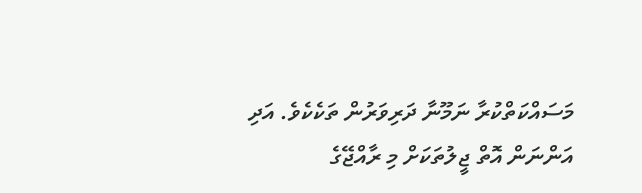މަސައްކަތްކުރާ ނަމޫނާ ދަރިވަރުން ތަކެކެވެ. އަދި އަންނަން އޮތް ޖީލުތަކަށް މި ރާއްޖޭގެ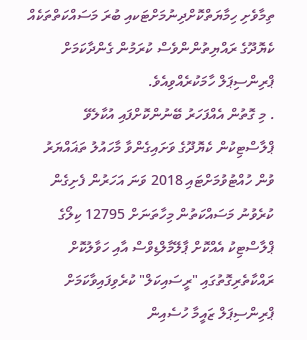ތިމާވެށި ހިމާޔަތްކޮށްދިނުމަށްޓަކއި ބުރަ މަސައްކަތްތަކެއް ކެޔޮދޫގެ ރައްޔިތުންންވެސް ކުރަމުން ގެންދާކަމަށް ޕްރިންސިޕަލް ހާމަކުރެއްވިއެވެ.
. މި ގޮތުން އެއްފަހަރު ބޭނުންކޮށްފައި އުކާލެވޭ ޕްލާސްޓިކުން ކެޔޮދޫގެ ވަށައިގެންވާ މާހައުލު ތަޣައްޔަރު ވުން ހުއްޓުވުމަށްޓައި 2018 ވަނަ އަހަރުން ފެށިގެން ކުރެވުނު މަސައްކަތުން މިހާތަނަށް 12795 ކިލޯގެ ޕްލާސްޓިކު އެއްކޮށް ޕާލޭމާލްޑިވްސް އާއި ހަވާލުކޮށް ރައްކާތެރިގޮތުގައި "ރީސައިކަލް" ކުރެވިފައިވާކަމަށް ޕްރިންސިޕަލް ޒައީމާ ހުސެއިން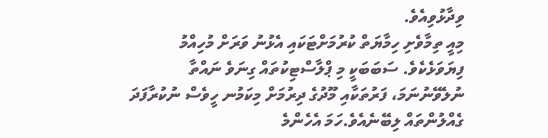ވިދާޅުވިއެވެ.
މިއީ ތިމާވެށި ހިމާޔަތް ކުރުމަށްޓަކައި އެޅުނު ވަރަށް މުހިއްމު ފިޔަވަޅެކެވެ. ސަބަބަކީ މި ޕްލާސްޓިކުތައް ގިނަވެ ނައްތާ ނުލެވޭނުނަމަ، ފަރުތަކާއި މޫދުގެ ދިރުމަށް މިކަމުނ ހީވެސް ނުކުރާފަދަ ގެއްލުންތައް ލިބޭނެއެވެ.ހަމަ އެހެންމެ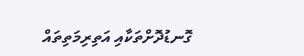ގޮނޑުދޮށްތަކާއި އަތިރިމަތިތައް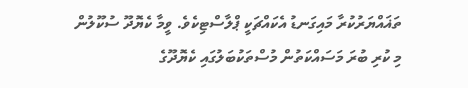ތަޣައްޔަރުކުރާ މައިގަނޑު އެކައްޗަކީ ޕްލާސްޓިކެވެ. ވީމާ ކެޔޮދޫ ސުކޫލުން މި ކުރި ބުރަ މަސައްކަތުން މުސްތަކުބަލުގައި ކެޔޮދޫގެ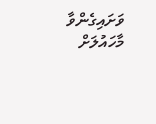ވަށައިގެންވާ މާހައުލަށް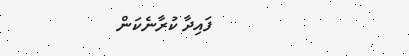ފައިދާ ކުރާނެކަން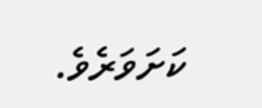ކަށަވަރެވެ.